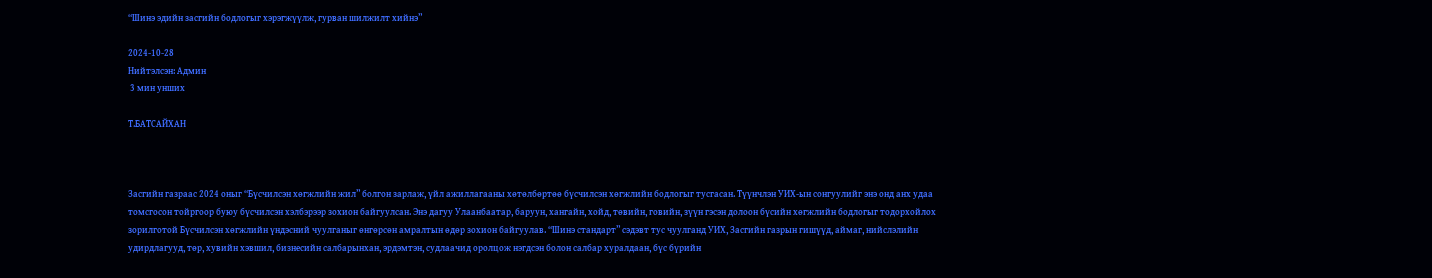“Шинэ эдийн засгийн бодлогыг хэрэгжүүлж, гурван шилжилт хийнэ”

2024-10-28
Нийтэлсэн: Админ
 3 мин унших

Т.БАТСАЙХАН



Засгийн газраас 2024 оныг “Бүсчилсэн хөгжлийн жил” болгон зарлаж, үйл ажиллагааны хөтөлбөртөө бүсчилсэн хөгжлийн бодлогыг тусгасан. Түүнчлэн УИХ-ын сонгуулийг энэ онд анх удаа томсгосон тойргоор буюу бүсчилсэн хэлбэрээр зохион байгуулсан. Энэ дагуу Улаанбаатар, баруун, хангайн, хойд, төвийн, говийн, зүүн гэсэн долоон бүсийн хөгжлийн бодлогыг тодорхойлох зорилготой Бүсчилсэн хөгжлийн үндэсний чуулганыг өнгөрсөн амралтын өдөр зохион байгуулав. “Шинэ стандарт” сэдэвт тус чуулганд УИХ, Засгийн газрын гишүүд, аймаг, нийслэлийн удирдлагууд, төр, хувийн хэвшил, бизнесийн салбарынхан, эрдэмтэн, судлаачид оролцож нэгдсэн болон салбар хуралдаан, бүс бүрийн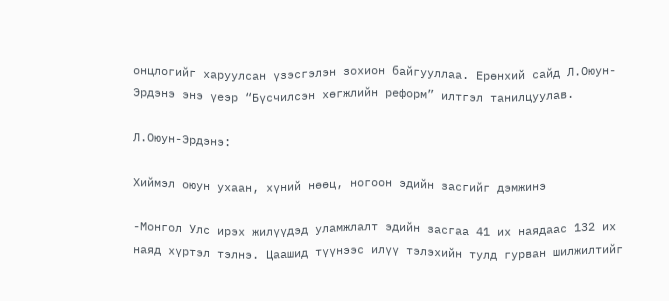онцлогийг харуулсан үзэсгэлэн зохион байгууллаа. Ерөнхий сайд Л.Оюун-Эрдэнэ энэ үеэр “Бүсчилсэн хөгжлийн реформ” илтгэл танилцуулав.

Л.Оюун-Эрдэнэ:

Хиймэл оюун ухаан, хүний нөөц, ногоон эдийн засгийг дэмжинэ

-Монгол Улс ирэх жилүүдэд уламжлалт эдийн засгаа 41 их наядаас 132 их наяд хүртэл тэлнэ. Цаашид түүнээс илүү тэлэхийн тулд гурван шилжилтийг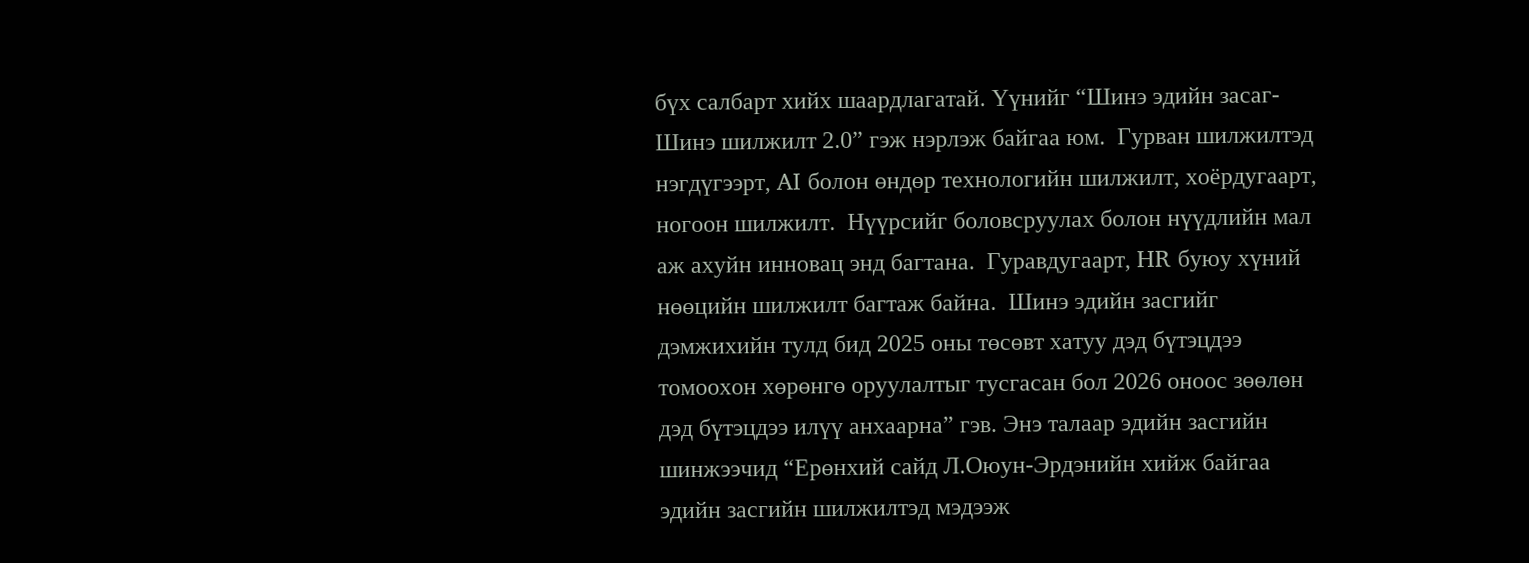бүх салбарт хийх шаардлагатай. Үүнийг “Шинэ эдийн засаг-Шинэ шилжилт 2.0” гэж нэрлэж байгаа юм.  Гурван шилжилтэд нэгдүгээрт, AI болон өндөр технологийн шилжилт, хоёрдугаарт, ногоон шилжилт.  Нүүрсийг боловсруулах болон нүүдлийн мал аж ахуйн инновац энд багтана.  Гуравдугаарт, HR буюу хүний нөөцийн шилжилт багтаж байна.  Шинэ эдийн засгийг дэмжихийн тулд бид 2025 оны төсөвт хатуу дэд бүтэцдээ томоохон хөрөнгө оруулалтыг тусгасан бол 2026 оноос зөөлөн дэд бүтэцдээ илүү анхаарна” гэв. Энэ талаар эдийн засгийн шинжээчид “Ерөнхий сайд Л.Оюун-Эрдэнийн хийж байгаа эдийн засгийн шилжилтэд мэдээж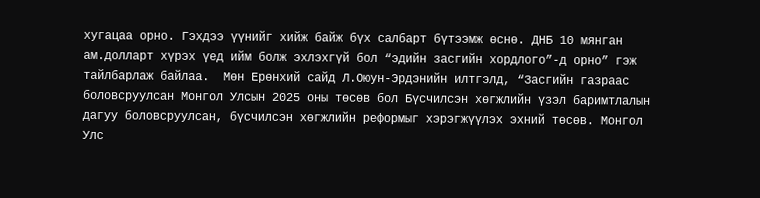хугацаа орно. Гэхдээ үүнийг хийж байж бүх салбарт бүтээмж өснө. ДНБ 10 мянган ам.долларт хүрэх үед ийм болж эхлэхгүй бол “эдийн засгийн хордлого”-д орно” гэж тайлбарлаж байлаа.  Мөн Ерөнхий сайд Л.Оюун-Эрдэнийн илтгэлд, “Засгийн газраас боловсруулсан Монгол Улсын 2025 оны төсөв бол Бүсчилсэн хөгжлийн үзэл баримтлалын дагуу боловсруулсан, бүсчилсэн хөгжлийн реформыг хэрэгжүүлэх эхний төсөв. Монгол Улс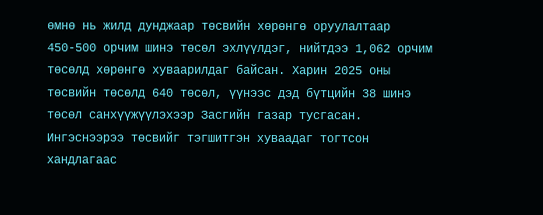өмнө нь жилд дунджаар төсвийн хөрөнгө оруулалтаар 450-500 орчим шинэ төсөл эхлүүлдэг, нийтдээ 1,062 орчим төсөлд хөрөнгө хуваарилдаг байсан. Харин 2025 оны төсвийн төсөлд 640 төсөл, үүнээс дэд бүтцийн 38 шинэ төсөл санхүүжүүлэхээр Засгийн газар тусгасан. Ингэснээрээ төсвийг тэгшитгэн хуваадаг тогтсон хандлагаас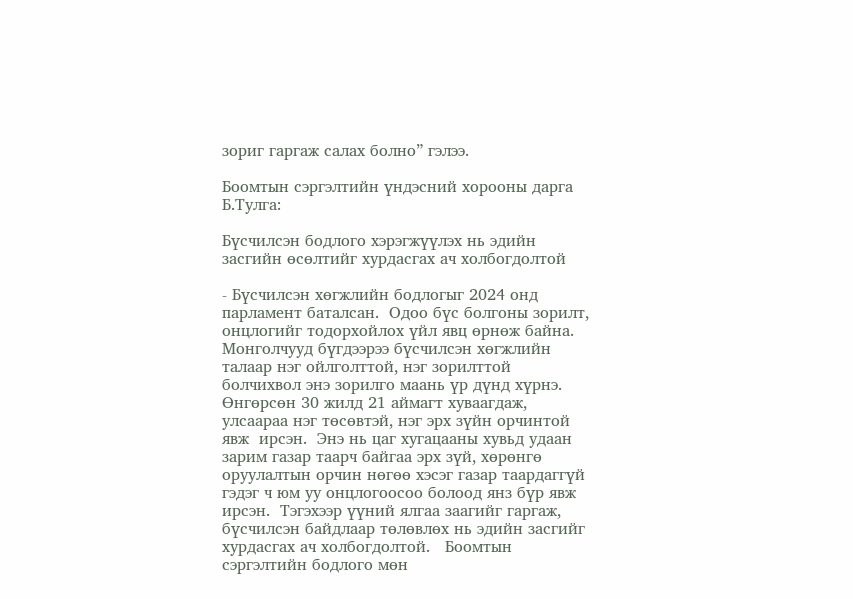зориг гаргаж салах болно” гэлээ.

Боомтын сэргэлтийн үндэсний хорооны дарга Б.Тулга:

Бүсчилсэн бодлого хэрэгжүүлэх нь эдийн засгийн өсөлтийг хурдасгах ач холбогдолтой

- Бүсчилсэн хөгжлийн бодлогыг 2024 онд парламент баталсан.  Одоо бүс болгоны зорилт, онцлогийг тодорхойлох үйл явц өрнөж байна.  Монголчууд бүгдээрээ бүсчилсэн хөгжлийн талаар нэг ойлголттой, нэг зорилттой болчихвол энэ зорилго маань үр дүнд хүрнэ.  Өнгөрсөн 30 жилд 21 аймагт хуваагдаж, улсаараа нэг төсөвтэй, нэг эрх зүйн орчинтой явж  ирсэн.  Энэ нь цаг хугацааны хувьд удаан зарим газар таарч байгаа эрх зүй, хөрөнгө оруулалтын орчин нөгөө хэсэг газар таардаггүй гэдэг ч юм уу онцлогоосоо болоод янз бүр явж ирсэн.  Тэгэхээр үүний ялгаа заагийг гаргаж, бүсчилсэн байдлаар төлөвлөх нь эдийн засгийг хурдасгах ач холбогдолтой.   Боомтын сэргэлтийн бодлого мөн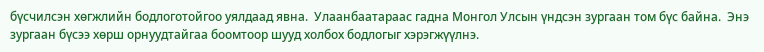бүсчилсэн хөгжлийн бодлоготойгоо уялдаад явна.  Улаанбаатараас гадна Монгол Улсын үндсэн зургаан том бүс байна.  Энэ зургаан бүсээ хөрш орнуудтайгаа боомтоор шууд холбох бодлогыг хэрэгжүүлнэ.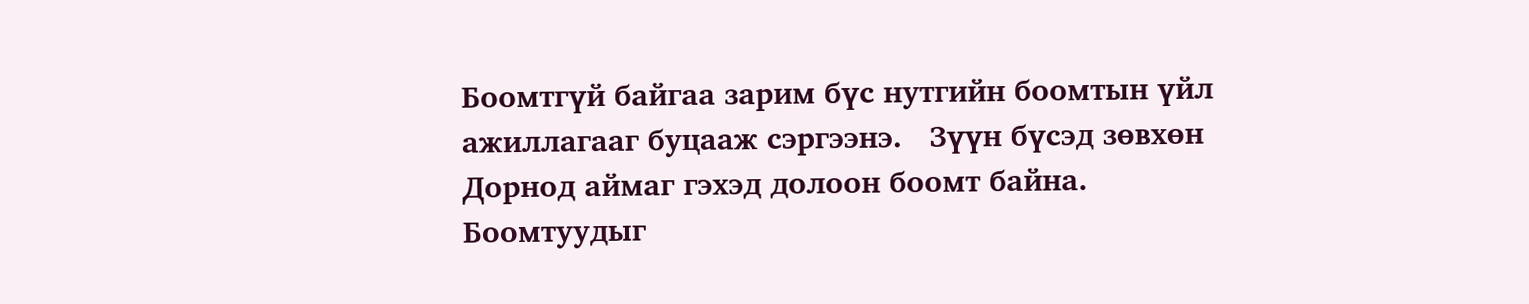Боомтгүй байгаа зарим бүс нутгийн боомтын үйл ажиллагааг буцааж сэргээнэ.   Зүүн бүсэд зөвхөн Дорнод аймаг гэхэд долоон боомт байна.  Боомтуудыг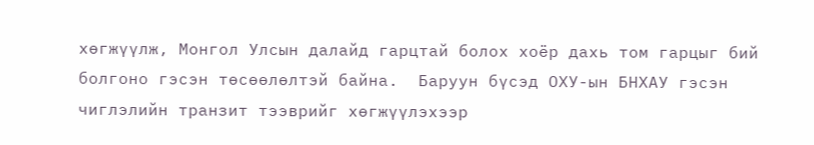хөгжүүлж, Монгол Улсын далайд гарцтай болох хоёр дахь том гарцыг бий болгоно гэсэн төсөөлөлтэй байна.  Баруун бүсэд ОХУ-ын БНХАУ гэсэн чиглэлийн транзит тээврийг хөгжүүлэхээр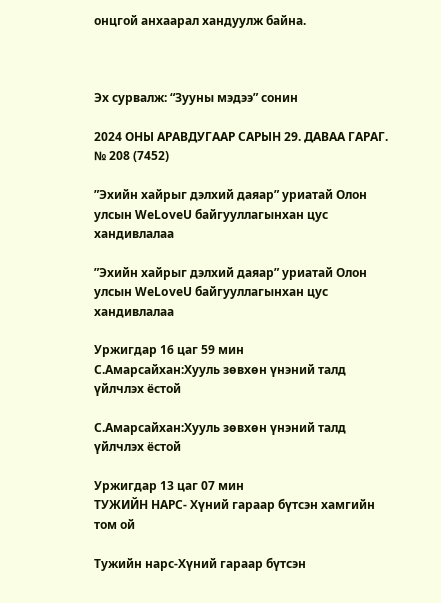онцгой анхаарал хандуулж байна.



Эх сурвалж: “Зууны мэдээ” сонин

2024 ОНЫ АРАВДУГААР САРЫН 29. ДАВАА ГАРАГ. № 208 (7452)

”Эхийн хайрыг дэлхий даяар” уриатай Олон улсын WeLoveU байгууллагынхан цус хандивлалаа

”Эхийн хайрыг дэлхий даяар” уриатай Олон улсын WeLoveU байгууллагынхан цус хандивлалаа

Уржигдар 16 цаг 59 мин
С.Амарсайхан:Хууль зөвхөн үнэний талд үйлчлэх ёстой

С.Амарсайхан:Хууль зөвхөн үнэний талд үйлчлэх ёстой

Уржигдар 13 цаг 07 мин
ТУЖИЙН НАРС- Хүний гараар бүтсэн хамгийн том ой

Тужийн нарс-Хүний гараар бүтсэн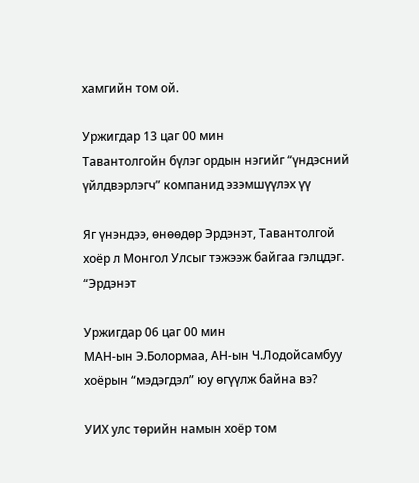хамгийн том ой.

Уржигдар 13 цаг 00 мин
Тавантолгойн бүлэг ордын нэгийг “үндэсний үйлдвэрлэгч” компанид эзэмшүүлэх үү

Яг үнэндээ, өнөөдөр Эрдэнэт, Тавантолгой хоёр л Монгол Улсыг тэжээж байгаа гэлцдэг. “Эрдэнэт

Уржигдар 06 цаг 00 мин
МАН-ын Э.Болормаа, АН-ын Ч.Лодойсамбуу хоёрын “мэдэгдэл” юу өгүүлж байна вэ?

УИХ улс төрийн намын хоёр том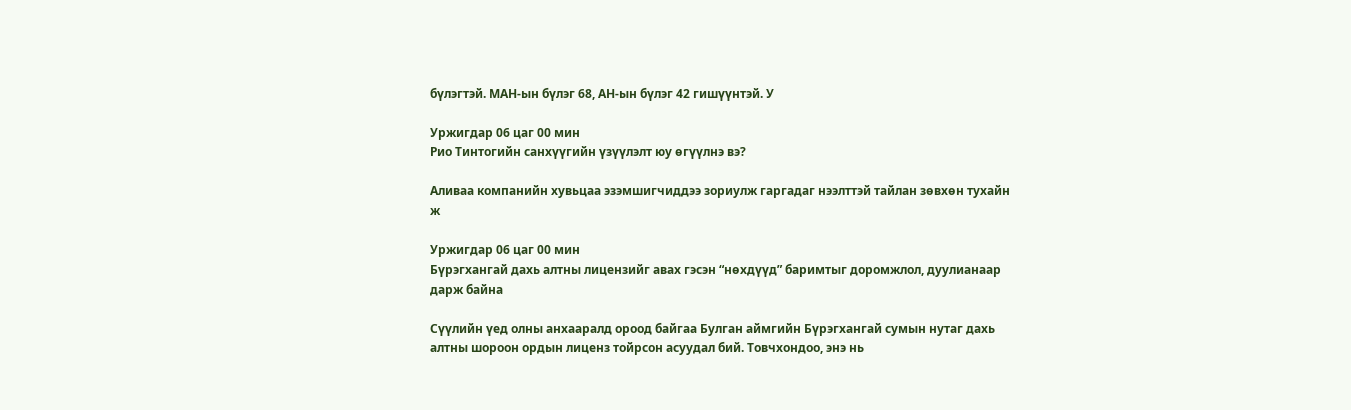бүлэгтэй. МАН-ын бүлэг 68, АН-ын бүлэг 42 гишүүнтэй. У

Уржигдар 06 цаг 00 мин
Рио Тинтогийн санхүүгийн үзүүлэлт юу өгүүлнэ вэ?

Аливаа компанийн хувьцаа эзэмшигчиддээ зориулж гаргадаг нээлттэй тайлан зөвхөн тухайн ж

Уржигдар 06 цаг 00 мин
Бүрэгхангай дахь алтны лицензийг авах гэсэн “нөхдүүд” баримтыг доромжлол, дуулианаар дарж байна

Сүүлийн үед олны анхааралд ороод байгаа Булган аймгийн Бүрэгхангай сумын нутаг дахь алтны шороон ордын лиценз тойрсон асуудал бий. Товчхондоо, энэ нь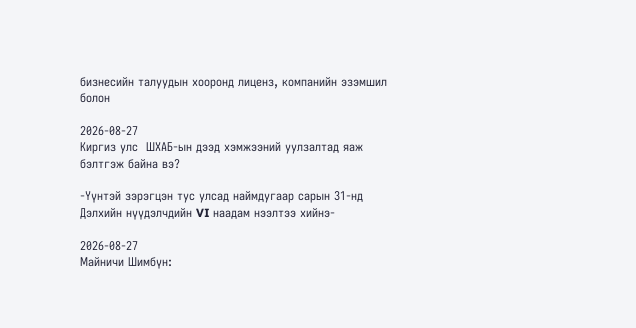бизнесийн талуудын хооронд лиценз, компанийн эзэмшил болон

2026-08-27
Киргиз улс  ШХАБ-ын дээд хэмжээний уулзалтад яаж бэлтгэж байна вэ?

-Үүнтэй зэрэгцэн тус улсад наймдугаар сарын 31-нд Дэлхийн нүүдэлчдийн VI наадам нээлтээ хийнэ-

2026-08-27
Майничи Шимбүн: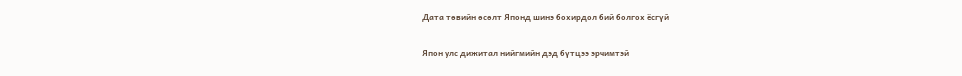Дата төвийн өсөлт Японд шинэ бохирдол бий болгох ёсгүй

Япон улс дижитал нийгмийн дэд бүтцээ эрчимтэй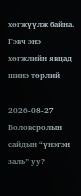хөгжүүлж байна. Гэвч энэ хөгжлийн явцад шинэ төрлий

2026-08-27
Боловсролын сайдын “үнэгэн заль” уу?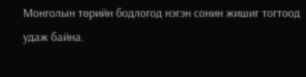Монголын төрийн бодлогод нэгэн сонин жишиг тогтоод удаж байна.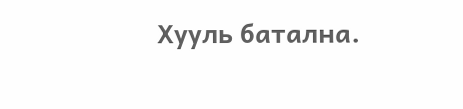Хууль батална.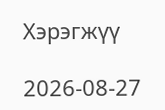Хэрэгжүү

2026-08-27